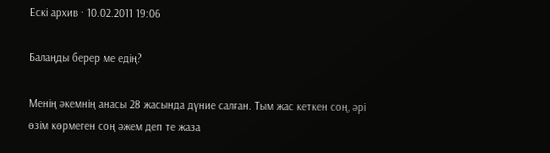Ескі архив · 10.02.2011 19:06

Балаңды берер ме едің?

Менің әкемнің анасы 28 жасында дүние салған. Тым жас кеткен соң, әрі өзім көрмеген соң әжем деп те жаза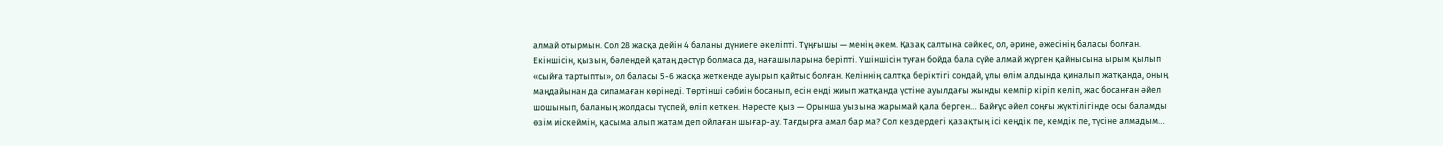алмай отырмын. Сол 28 жасқа дейін 4 баланы дүниеге әкеліпті. Тұңғышы — менің әкем. Қазақ салтына сәйкес, ол, әрине, әжесінің баласы болған. Екіншісін, қызын, бәлендей қатаң дәстүр болмаса да, нағашыларына беріпті. Үшіншісін туған бойда бала сүйе алмай жүрген қайнысына ырым қылып «сыйға тартыпты», ол баласы 5-6 жасқа жеткенде ауырып қайтыс болған. Келіннің салтқа беріктігі сондай, ұлы өлім алдында қиналып жатқанда, оның маңдайынан да сипамаған көрінеді. Төртінші сәбиін босанып, есін енді жиып жатқанда үстіне ауылдағы жынды кемпір кіріп келіп, жас босанған әйел шошынып, баланың жолдасы түспей, өліп кеткен. Нәресте қыз — Орынша уызына жарымай қала берген… Байғұс әйел соңғы жүктілігінде осы баламды өзім иіскеймін, қасыма алып жатам деп ойлаған шығар-ау. Тағдырға амал бар ма? Сол кездердегі қазақтың ісі кеңдік пе, кемдік пе, түсіне алмадым…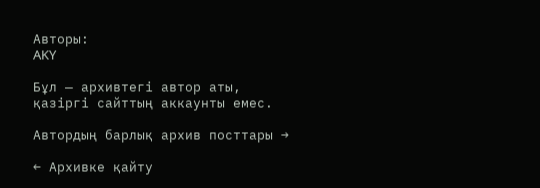Авторы:
AKY

Бұл — архивтегі автор аты, қазіргі сайттың аккаунты емес.

Автордың барлық архив посттары →

← Архивке қайту